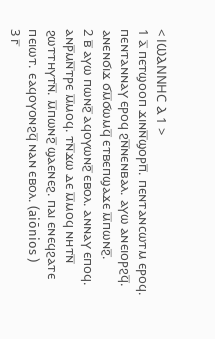< ⲒⲰⲀⲚⲚⲎⲤ Ⲁ 1 >
1 ⲁ̅ ⲡⲉⲧϣⲟⲟⲡ ϫⲓⲛⲛ̅ϣⲟⲣⲡ̅. ⲡⲉⲛⲧⲁⲛⲥⲱⲧⲙ ⲉⲣⲟϥ. ⲡⲉⲛⲧⲁⲛⲛⲁⲩ ⲉⲣⲟϥ ϩⲛ̅ⲛⲉⲛⲃⲁⲗ. ⲁⲩⲱ ⲁⲛⲉⲓⲟⲣϩϥ̅. ⲁⲛⲉⲛϭⲓϫ ϭⲙ̅ϭⲱⲙϥ̅ ⲉⲧⲃⲉⲡϣⲁϫⲉ ⲙ̅ⲡⲱⲛϩ̅.
2 ⲃ̅ ⲁⲩⲱ ⲡⲱⲛϩ̅ ⲁϥⲟⲩⲱⲛϩ̅ ⲉⲃⲟⲗ. ⲁⲛⲛⲁⲩ ⲉⲡⲟϥ. ⲁⲛⲣ̅ⲙⲛ̅ⲧⲣⲉ ⲙ̅ⲙⲟϥ. ⲧⲛ̅ϫⲱ ⲇⲉ ⲙ̅ⲙⲟϥ ⲛⲏⲧⲛ̅ ϩⲱⲧⲧⲏⲩⲧⲛ̅. ⲙ̅ⲡⲱⲛϩ̅ ϣⲁⲉⲛⲉϩ. ⲡⲁⲓ ⲉⲛⲉϥϩⲁⲧⲉ ⲡⲉⲓⲱⲧ. ⲉⲁϥⲟⲩⲟⲛϩϥ̅ ⲛⲁⲛ ⲉⲃⲟⲗ. (aiōnios )
3 ⲅ̅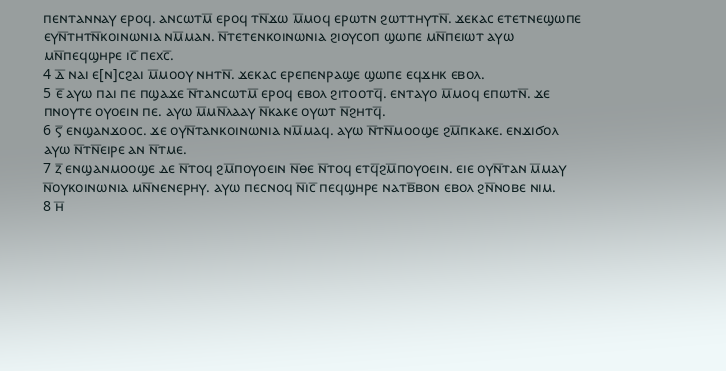ⲡⲉⲛⲧⲁⲛⲛⲁⲩ ⲉⲣⲟϥ. ⲁⲛⲥⲱⲧⲙ̅ ⲉⲣⲟϥ ⲧⲛ̅ϫⲱ ⲙ̅ⲙⲟϥ ⲉⲣⲱⲧⲛ ϩⲱⲧⲧⲏⲩⲧⲛ̅. ϫⲉⲕⲁⲥ ⲉⲧⲉⲧⲛⲉϣⲱⲡⲉ ⲉⲩⲛ̅ⲧⲏⲧⲛ̅ⲕⲟⲓⲛⲱⲛⲓⲁ ⲛⲙ̅ⲙⲁⲛ. ⲛ̅ⲧⲉⲧⲉⲛⲕⲟⲓⲛⲱⲛⲓⲁ ϩⲓⲟⲩⲥⲟⲡ ϣⲱⲡⲉ ⲙⲛ̅ⲡⲉⲓⲱⲧ ⲁⲩⲱ ⲙⲛ̅ⲡⲉϥϣⲏⲣⲉ ⲓⲥ̅ ⲡⲉⲭⲥ̅.
4 ⲇ̅ ⲛⲁⲓ ⲉ[ⲛ]ⲥϩⲁⲓ ⲙ̅ⲙⲟⲟⲩ ⲛⲏⲧⲛ̅. ϫⲉⲕⲁⲥ ⲉⲣⲉⲡⲉⲛⲣⲁϣⲉ ϣⲱⲡⲉ ⲉϥϫⲏⲕ ⲉⲃⲟⲗ.
5 ⲉ̅ ⲁⲩⲱ ⲡⲁⲓ ⲡⲉ ⲡϣⲁϫⲉ ⲛ̅ⲧⲁⲛⲥⲱⲧⲙ̅ ⲉⲣⲟϥ ⲉⲃⲟⲗ ϩⲓⲧⲟⲟⲧϥ̅. ⲉⲛⲧⲁⲩⲟ ⲙ̅ⲙⲟϥ ⲉⲡⲱⲧⲛ̅. ϫⲉ ⲡⲛⲟⲩⲧⲉ ⲟⲩⲟⲉⲓⲛ ⲡⲉ. ⲁⲩⲱ ⲙ̅ⲙⲛ̅ⲗⲁⲁⲩ ⲛ̅ⲕⲁⲕⲉ ⲟⲩⲱⲧ ⲛ̅ϩⲏⲧϥ̅.
6 ⲋ̅ ⲉⲛϣⲁⲛϫⲟⲟⲥ. ϫⲉ ⲟⲩⲛ̅ⲧⲁⲛⲕⲟⲓⲛⲱⲛⲓⲁ ⲛⲙ̅ⲙⲁϥ. ⲁⲩⲱ ⲛ̅ⲧⲛ̅ⲙⲟⲟϣⲉ ϩⲙ̅ⲡⲕⲁⲕⲉ. ⲉⲛϫⲓϭⲟⲗ ⲁⲩⲱ ⲛ̅ⲧⲛ̅ⲉⲓⲣⲉ ⲁⲛ ⲛ̅ⲧⲙⲉ.
7 ⲍ̅ ⲉⲛϣⲁⲛⲙⲟⲟϣⲉ ⲇⲉ ⲛ̅ⲧⲟϥ ϩⲙ̅ⲡⲟⲩⲟⲉⲓⲛ ⲛ̅ⲑⲉ ⲛ̅ⲧⲟϥ ⲉⲧϥ̅ϩⲙ̅ⲡⲟⲩⲟⲉⲓⲛ. ⲉⲓⲉ ⲟⲩⲛ̅ⲧⲁⲛ ⲙ̅ⲙⲁⲩ ⲛ̅ⲟⲩⲕⲟⲓⲛⲱⲛⲓⲁ ⲙⲛ̅ⲛⲉⲛⲉⲣⲏⲩ. ⲁⲩⲱ ⲡⲉⲥⲛⲟϥ ⲛ̅ⲓⲥ̅ ⲡⲉϥϣⲏⲣⲉ ⲛⲁⲧⲃ̅ⲃⲟⲛ ⲉⲃⲟⲗ ϩⲛ̅ⲛⲟⲃⲉ ⲛⲓⲙ.
8 ⲏ̅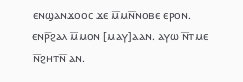ⲉⲛϣⲁⲛϫⲟⲟⲥ ϫⲉ ⲙ̅ⲙⲛ̅ⲛⲟⲃⲉ ⲉⲣⲟⲛ. ⲉⲛⲣ̅ϩⲁⲗ ⲙ̅ⲙⲟⲛ [ⲙⲁⲩ]ⲁⲁⲛ. ⲁⲩⲱ ⲛ̅ⲧⲙⲉ ⲛ̅ϩⲏⲧⲛ̅ ⲁⲛ.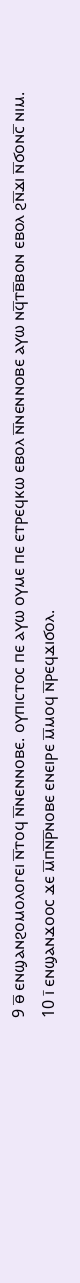9 ⲑ̅ ⲉⲛϣⲁⲛϩⲟⲙⲟⲗⲟⲅⲉⲓ ⲛ̅ⲧⲟϥ ⲛ̅ⲛⲉⲛⲛⲟⲃⲉ. ⲟⲩⲡⲓⲥⲧⲟⲥ ⲡⲉ ⲁⲩⲱ ⲟⲩⲙⲉ ⲡⲉ ⲉⲧⲣⲉϥⲕⲱ ⲉⲃⲟⲗ ⲛ̅ⲛⲉⲛⲛⲟⲃⲉ ⲁⲩⲱ ⲛϥ̅ⲧⲃ̅ⲃⲟⲛ ⲉⲃⲟⲗ ϩⲛ̅ϫⲓ ⲛ̅ϭⲟⲛⲥ̅ ⲛⲓⲙ.
10 ⲓ̅ ⲉⲛϣⲁⲛϫⲟⲟⲥ ϫⲉ ⲙ̅ⲡⲛ̅ⲣ̅ⲛⲟⲃⲉ ⲉⲛⲉⲓⲣⲉ ⲙ̅ⲙⲟϥ ⲛ̅ⲣⲉϥϫⲓϭⲟⲗ.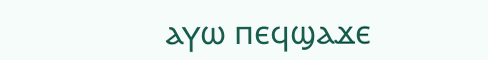ⲁⲩⲱ ⲡⲉϥϣⲁϫⲉ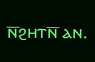ⲛ̅ϩⲏⲧⲛ̅ ⲁⲛ.